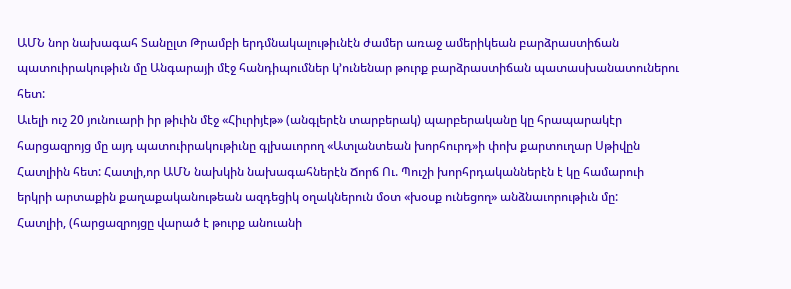ԱՄՆ նոր նախագահ Տանըլտ Թրամբի երդմնակալութիւնէն ժամեր առաջ ամերիկեան բարձրաստիճան պատուիրակութիւն մը Անգարայի մէջ հանդիպումներ կ’ունենար թուրք բարձրաստիճան պատասխանատուներու հետ:
Աւելի ուշ 20 յունուարի իր թիւին մէջ «Հիւրիյէթ» (անգլերէն տարբերակ) պարբերականը կը հրապարակէր հարցազրոյց մը այդ պատուիրակութիւնը գլխաւորող «Ատլանտեան խորհուրդ»ի փոխ քարտուղար Սթիվըն Հատլիին հետ: Հատլի,որ ԱՄՆ նախկին նախագահներէն Ճորճ Ու. Պուշի խորհրդականներէն է կը համարուի երկրի արտաքին քաղաքականութեան ազդեցիկ օղակներուն մօտ «խօսք ունեցող» անձնաւորութիւն մը:
Հատլիի, (հարցազրոյցը վարած է թուրք անուանի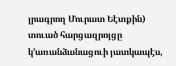լրագրող Մուրատ Եէտքին) տուած հարցազրոյցը կ’առանձանացուի յատկապէս,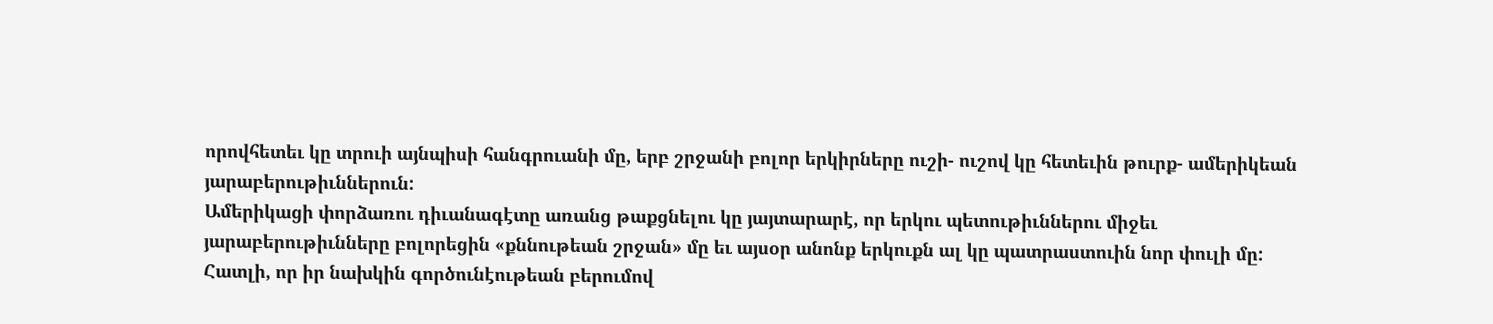որովհետեւ կը տրուի այնպիսի հանգրուանի մը, երբ շրջանի բոլոր երկիրները ուշի- ուշով կը հետեւին թուրք- ամերիկեան յարաբերութիւններուն:
Ամերիկացի փորձառու դիւանագէտը առանց թաքցնելու կը յայտարարէ, որ երկու պետութիւններու միջեւ յարաբերութիւնները բոլորեցին «քննութեան շրջան» մը եւ այսօր անոնք երկուքն ալ կը պատրաստուին նոր փուլի մը:
Հատլի, որ իր նախկին գործունէութեան բերումով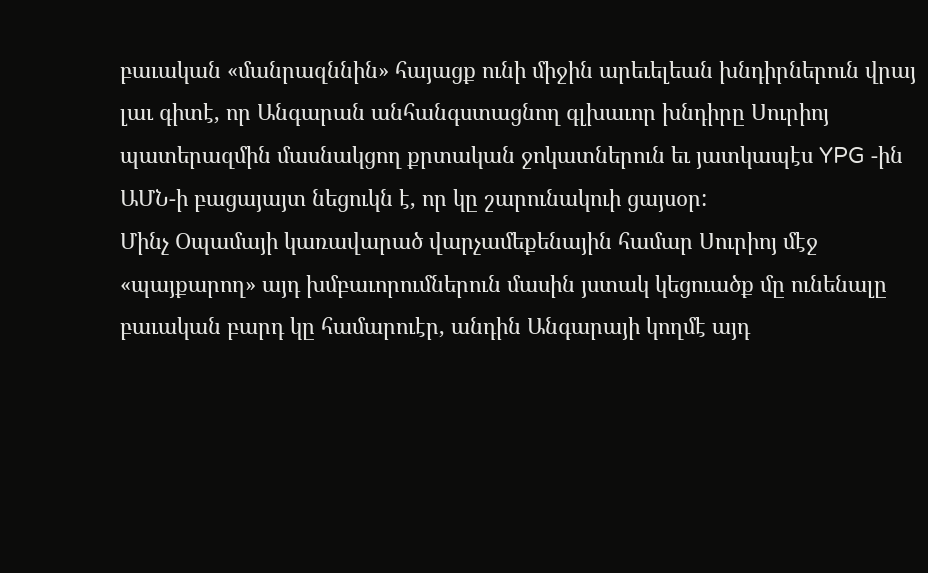բաւական «մանրազննին» հայացք ունի միջին արեւելեան խնդիրներուն վրայ լաւ գիտէ, որ Անգարան անհանգստացնող գլխաւոր խնդիրը Սուրիոյ պատերազմին մասնակցող քրտական ջոկատներուն եւ յատկապէս YPG -ին ԱՄՆ-ի բացայայտ նեցուկն է, որ կը շարունակուի ցայսօր:
Մինչ Օպամայի կառավարած վարչամեքենային համար Սուրիոյ մէջ «պայքարող» այդ խմբաւորումներուն մասին յստակ կեցուածք մը ունենալը բաւական բարդ կը համարուէր, անդին Անգարայի կողմէ այդ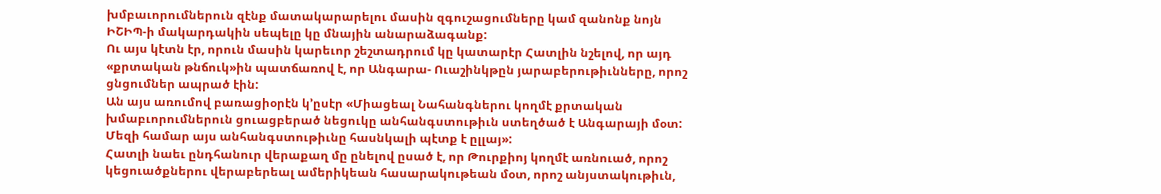խմբաւորումներուն զէնք մատակարարելու մասին զգուշացումները կամ զանոնք նոյն ԻՇԻՊ-ի մակարդակին սեպելը կը մնային անարաձագանք:
Ու այս կէտն էր, որուն մասին կարեւոր շեշտադրում կը կատարէր Հատլին նշելով, որ այդ «քրտական թնճուկ»ին պատճառով է, որ Անգարա- Ուաշինկթըն յարաբերութիւնները, որոշ ցնցումներ ապրած էին:
Ան այս առումով բառացիօրէն կ’ըսէր «Միացեալ Նահանգներու կողմէ քրտական խմաբւորումներուն ցուացբերած նեցուկը անհանգստութիւն ստեղծած է Անգարայի մօտ: Մեզի համար այս անհանգստութիւնը հասնկալի պէտք է ըլլայ»:
Հատլի նաեւ ընդհանուր վերաքաղ մը ընելով ըսած է, որ Թուրքիոյ կողմէ առնուած, որոշ կեցուածքներու վերաբերեալ ամերիկեան հասարակութեան մօտ, որոշ անյստակութիւն,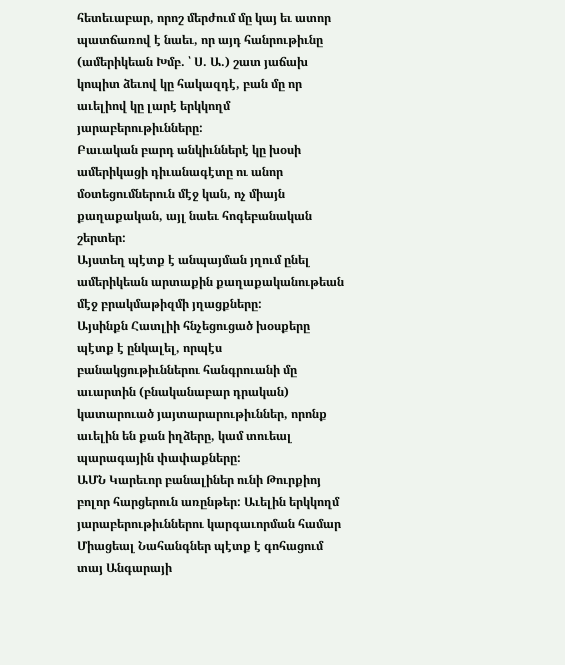հետեւաբար, որոշ մերժում մը կայ եւ ատոր պատճառով է նաեւ, որ այդ հանրութիւնը (ամերիկեան Խմբ. ՝ Ս. Ա.) շատ յաճախ կոպիտ ձեւով կը հակազդէ, բան մը որ աւելիով կը լարէ երկկողմ յարաբերութիւնները:
Բաւական բարդ անկիւններէ կը խօսի ամերիկացի դիւանագէտը ու անոր մօտեցումներուն մէջ կան, ոչ միայն քաղաքական, այլ նաեւ հոգեբանական շերտեր:
Այստեղ պէտք է անպայման յղում ընել ամերիկեան արտաքին քաղաքականութեան մէջ բրակմաթիզմի յղացքները:
Այսինքն Հատլիի հնչեցուցած խօսքերը պէտք է ընկալել, որպէս բանակցութիւններու հանգրուանի մը աւարտին (բնականաբար դրական) կատարուած յայտարարութիւններ, որոնք աւելին են քան իղձերը, կամ տուեալ պարագային փափաքները:
ԱՄՆ Կարեւոր բանալիներ ունի Թուրքիոյ բոլոր հարցերուն առընթեր: Աւելին երկկողմ յարաբերութիւններու կարգաւորման համար Միացեալ Նահանգներ պէտք է գոհացում տայ Անգարայի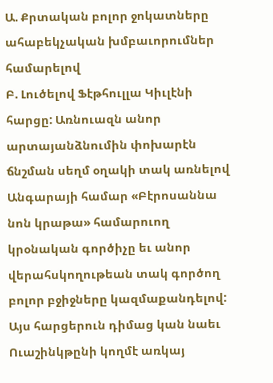Ա. Քրտական բոլոր ջոկատները ահաբեկչական խմբաւորումներ համարելով
Բ. Լուծելով Ֆէթհուլլա Կիւլէնի հարցը: Առնուազն անոր արտայանձնումին փոխարէն ճնշման սեղմ օղակի տակ առնելով Անգարայի համար «Բէրոսաննա նոն կրաթա» համարուող կրօնական գործիչը եւ անոր վերահսկողութեան տակ գործող բոլոր բջիջները կազմաքանդելով:
Այս հարցերուն դիմաց կան նաեւ Ուաշինկթընի կողմէ առկայ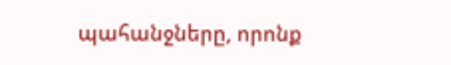պահանջները, որոնք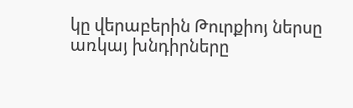կը վերաբերին Թուրքիոյ ներսը առկայ խնդիրները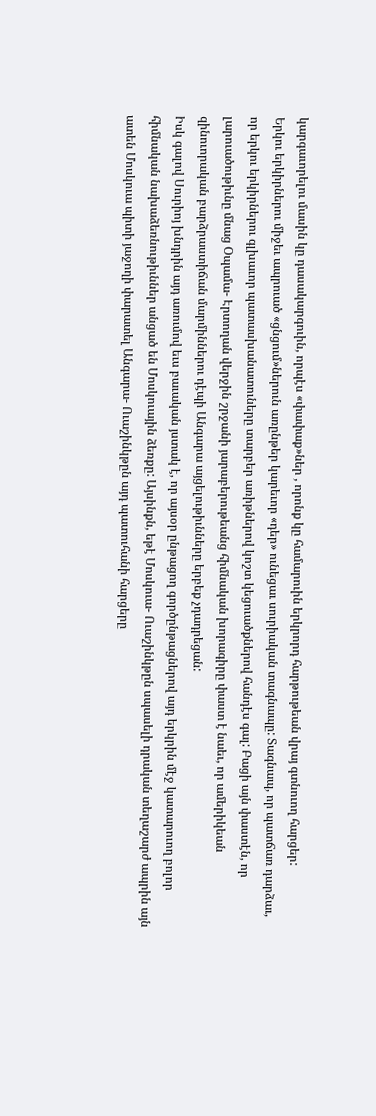կարգաւորելու մասին կը դասակարգուին, որպէս «փափաք»ներ , որոնք կը համարուին երկրորդ հարթութեան վրայ գտնուող հարցեր:
Երկու երկիրներու միջեւ ապրուած «ցնցում»ներուն առընթեր կարեւոր «դեր» ունեցաւ սուրիական տագնապը: Տագնապ, որ պատճառ դարձաւ, որ երկու երկիրներու գլխաւոր պատասխանատուները տարբեր առիթներով կոշտ կեցուածքներով հանդէս գալ: Բացի այն փաստէն, որ լարուածութիւնը մնաց Օպամա- Էրտողան վերջին շրջանի յարաբերութեանց հիմնական խորագիրը փաստ է նաեւ, որ ամերիկեան զինուորական բարձրաստիճան մարմիններու դէպի Անգարա այցելութիւնները երբեք չդադրեցան:
Իսկ գալով Սուրիոյ խնդրին այդ առումով եւս բաւական յստակ է, որ այսօր ընթացող գործընթացներով այդ երկրին մէջ կատարուող բոլոր հիմնական նախաձեռնութիւններ անցած են Մոսկուային ձեռքը: Այսինքն, եթէ Մոսկուա- Ուաշինկթըն սպասելի դրական տեղաշարժ ապրին այն ատեն Մոսկուա պիտի յաջողի փարատել Անգարա- Ուաշինկթըն այդ պատուհանի հարցերը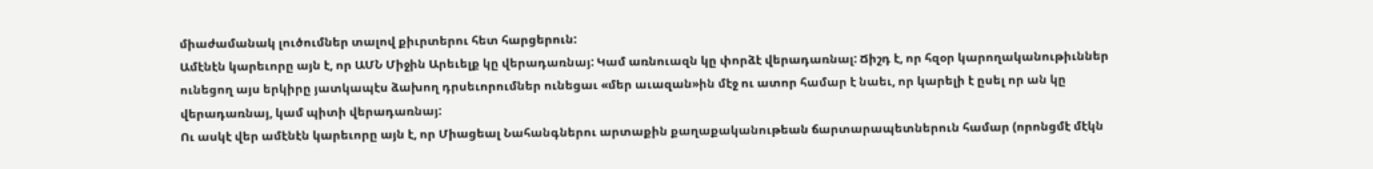միաժամանակ լուծումներ տալով քիւրտերու հետ հարցերուն:
Ամէնէն կարեւորը այն է, որ ԱՄՆ Միջին Արեւելք կը վերադառնայ: Կամ առնուազն կը փորձէ վերադառնալ: Ճիշդ է, որ հզօր կարողականութիւններ ունեցող այս երկիրը յատկապէս ձախող դրսեւորումներ ունեցաւ «մեր աւազան»ին մէջ ու ատոր համար է նաեւ, որ կարելի է ըսել որ ան կը վերադառնայ, կամ պիտի վերադառնայ:
Ու ասկէ վեր ամէնէն կարեւորը այն է, որ Միացեալ Նահանգներու արտաքին քաղաքականութեան ճարտարապետներուն համար (որոնցմէ մէկն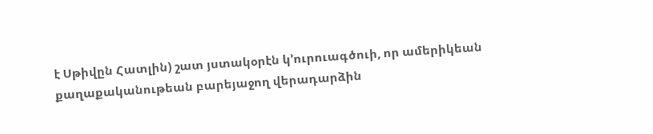է Սթիվըն Հատլին) շատ յստակօրէն կ’ուրուագծուի, որ ամերիկեան քաղաքականութեան բարեյաջող վերադարձին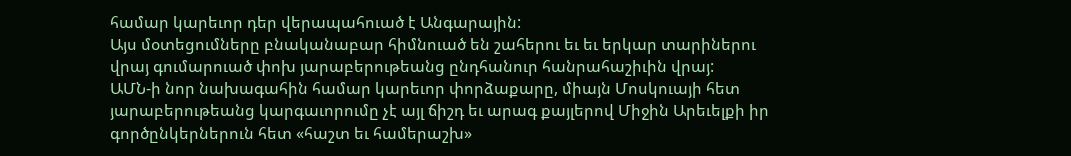համար կարեւոր դեր վերապահուած է Անգարային:
Այս մօտեցումները բնականաբար հիմնուած են շահերու եւ եւ երկար տարիներու վրայ գումարուած փոխ յարաբերութեանց ընդհանուր հանրահաշիւին վրայ:
ԱՄՆ-ի նոր նախագահին համար կարեւոր փորձաքարը, միայն Մոսկուայի հետ յարաբերութեանց կարգաւորումը չէ այլ ճիշդ եւ արագ քայլերով Միջին Արեւելքի իր գործընկերներուն հետ «հաշտ եւ համերաշխ»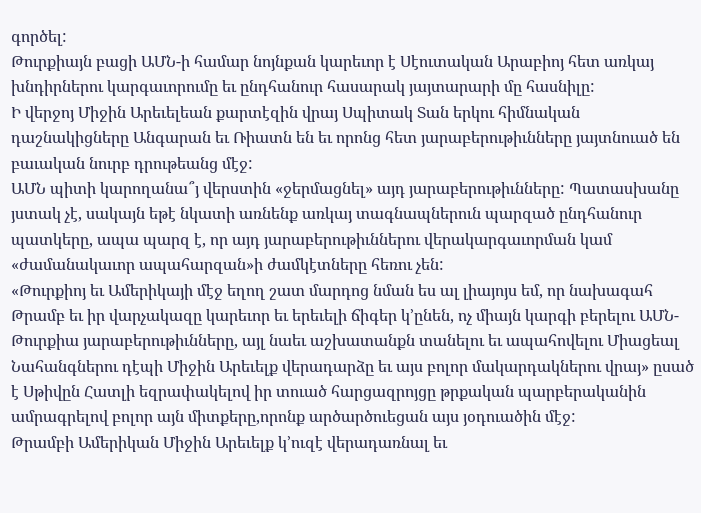գործել:
Թուրքիայն բացի ԱՄՆ-ի համար նոյնքան կարեւոր է Սէուտական Արաբիոյ հետ առկայ խնդիրներու կարգաւորումը եւ ընդհանուր հասարակ յայտարարի մը հասնիլը:
Ի վերջոյ Միջին Արեւելեան քարտէզին վրայ Սպիտակ Տան երկու հիմնական դաշնակիցները Անգարան եւ Ռիատն են եւ որոնց հետ յարաբերութիւնները յայտնուած են բաւական նուրբ դրութեանց մէջ:
ԱՄՆ պիտի կարողանա՞յ վերստին «ջերմացնել» այդ յարաբերութիւնները: Պատասխանը յստակ չէ, սակայն եթէ նկատի առնենք առկայ տագնապներուն պարզած ընդհանուր պատկերը, ապա պարզ է, որ այդ յարաբերութիւններու վերակարգաւորման կամ «ժամանակաւոր ապահարզան»ի ժամկէտները հեռու չեն:
«Թուրքիոյ եւ Ամերիկայի մէջ եղող շատ մարդոց նման ես ալ լիայոյս եմ, որ նախագահ Թրամբ եւ իր վարչակազը կարեւոր եւ երեւելի ճիգեր կ’ընեն, ոչ միայն կարգի բերելու ԱՄՆ-Թուրքիա յարաբերութիւնները, այլ նաեւ աշխատանքն տանելու եւ ապահովելու Միացեալ Նահանգներու դէպի Միջին Արեւելք վերադարձը եւ այս բոլոր մակարդակներու վրայ» ըսած է Սթիվըն Հատլի եզրափակելով իր տուած հարցազրոյցը թրքական պարբերականին ամրագրելով բոլոր այն միտքերը,որոնք արծարծուեցան այս յօդուածին մէջ:
Թրամբի Ամերիկան Միջին Արեւելք կ’ուզէ վերադառնալ եւ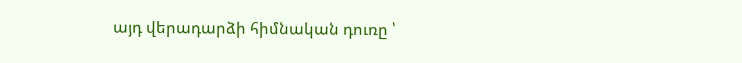այդ վերադարձի հիմնական դուռը ՝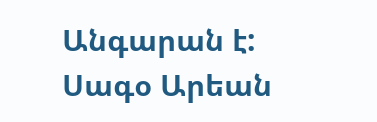Անգարան է:
Սագօ Արեան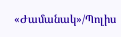«Ժամանակ»/Պոլիս